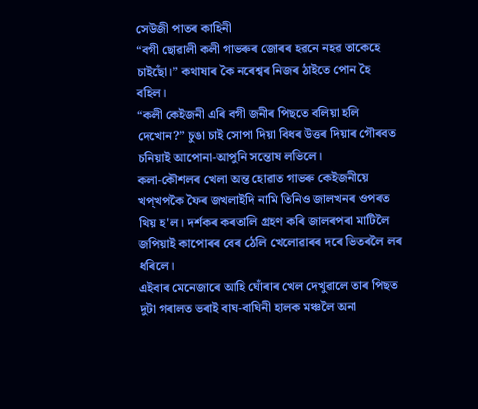সেউজী পাতৰ কাহিনী
“বগী ছোৱালী কলী গাভৰুৰ জোৰৰ হৱনে নহৱ তাকেহে
চাইছোঁ।” কথাষাৰ কৈ নৰেশ্বৰ নিজৰ ঠাইতে পোন হৈ বহিল।
“কলী কেইজনী এৰি বগী জনীৰ পিছতে বলিয়া হলি দেখোন?” চুঙা চাই সোপা দিয়া বিধৰ উত্তৰ দিয়াৰ গৌৰবত চনিয়াই আপোনা-আপুনি সন্তোষ লভিলে।
কলা-কৌশলৰ খেলা অন্ত হোৱাত গাভৰু কেইজনীয়ে খপ্খপকৈ ফৈৰ জখলাইদি নামি তিনিও জালখনৰ ওপৰত থিয় হ'ল। দৰ্শকৰ কৰতালি গ্ৰহণ কৰি জালৰপৰা মাটিলৈ জপিয়াই কাপোৰৰ বেৰ ঠেলি খেলোৱাৰৰ দৰে ভিতৰলৈ লৰ ধৰিলে।
এইবাৰ মেনেজাৰে আহি ঘোঁৰাৰ খেল দেখুৱালে তাৰ পিছত দুটা গৰালত ভৰাই বাঘ-বাঘিনী হালক মঞ্চলৈ অনা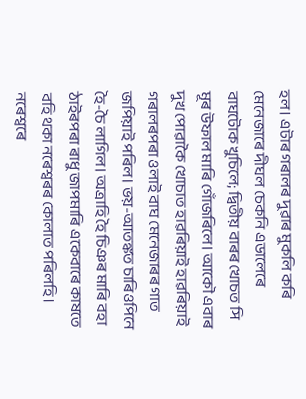হল। এটাৰ গৰালৰ দুৱাৰ মুকলি কৰি মেনেজাৰে দীঘল চেকনি এডালেৰে বাঘটোক খুচিলে; দ্বিতীয় বাৰৰ খোচত সি মূৰ উফাল মাৰি গোঁজৰিলে। আকৌ এবাৰ দুখ পোৱাকৈ খোচাত হাৱৰিয়াই হাৱৰিয়াই গৰালৰপৰা ওলাই বাঘ মেনেজাৰৰ গাত জপিয়াই পৰিল। ভয়-আতঙ্কত চাৰিওপিনে হৈ-চৈ লাগিল। অত্ৰাহি হৈ চিঞৰ মাৰি বহা ঠাইৰপৰা ৰাধু জাপমাৰি একেবাৰে কাষতে বহি থকা নৰেশ্বৰৰ কোলাত পৰিলহি। নৰেশ্বৰে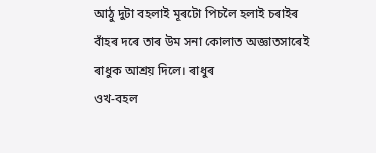আঠু দুটা বহলাই মূৰটো পিচলৈ হলাই চৰাইৰ বাঁহৰ দৰে তাৰ উম সনা কোলাত অজ্ঞাতসাৰেই ৰাধুক আশ্ৰয় দিলে। ৰাধুৰ
ওখ-বহল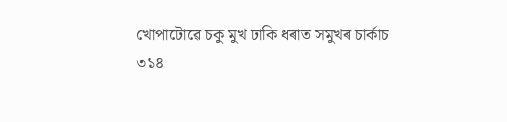খোপাটোৱে চকু মুখ ঢাকি ধৰাত সমুখৰ চাৰ্কাচ
৩১৪